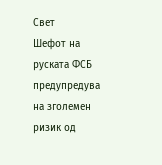Свет
Шефот на руската ФСБ предупредува на зголемен ризик од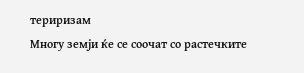териризам
Многу земји ќе се соочат со растечките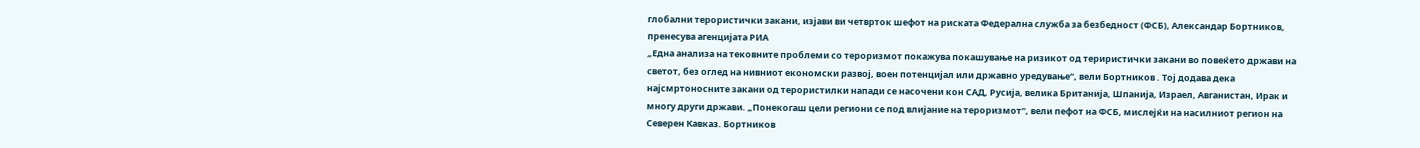глобални терористички закани, изјави ви четврток шефот на риската Федерална служба за безбедност (ФСБ), Александар Бортников, пренесува агенцијата РИА
„Една анализа на тековните проблеми со тероризмот покажува покашување на ризикот од териристички закани во повеќето држави на светот, без оглед на нивниот економски развој, воен потенцијал или државно уредување“, вели Бортников . Тој додава дека најсмртоносните закани од терористилки напади се насочени кон САД, Русија, велика Британија, Шпанија, Израел, Авганистан, Ирак и многу други држави. „Понекогаш цели региони се под влијание на тероризмот“, вели пефот на ФСБ, мислејќи на насилниот регион на Северен Кавказ. Бортников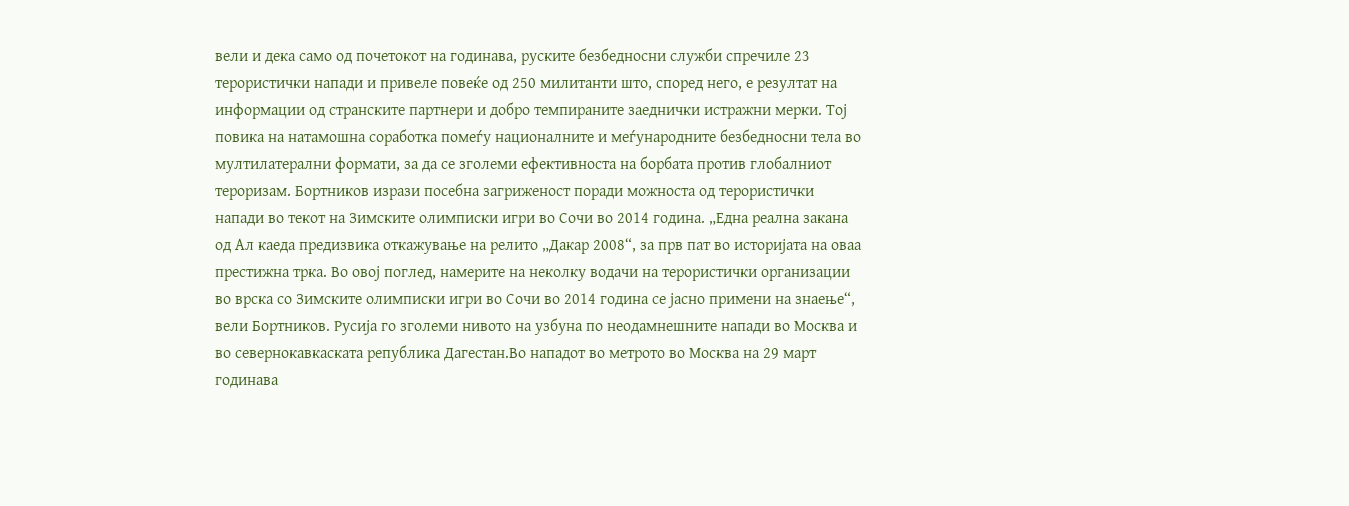вели и дека само од почетокот на годинава, руските безбедносни служби спречиле 23 терористички напади и привеле повеќе од 250 милитанти што, според него, е резултат на информации од странските партнери и добро темпираните заеднички истражни мерки. Тој повика на натамошна соработка помеѓу националните и меѓународните безбедносни тела во мултилатерални формати, за да се зголеми ефективноста на борбата против глобалниот тероризам. Бортников изрази посебна загриженост поради можноста од терористички напади во текот на Зимските олимписки игри во Сочи во 2014 година. „Една реална закана од Ал каеда предизвика откажување на релито „Дакар 2008“, за прв пат во историјата на оваа престижна трка. Во овој поглед, намерите на неколку водачи на терористички организации во врска со Зимските олимписки игри во Сочи во 2014 година се јасно примени на знаење“, вели Бортников. Русија го зголеми нивото на узбуна по неодамнешните напади во Москва и во севернокавкаската република Дагестан.Во нападот во метрото во Москва на 29 март годинава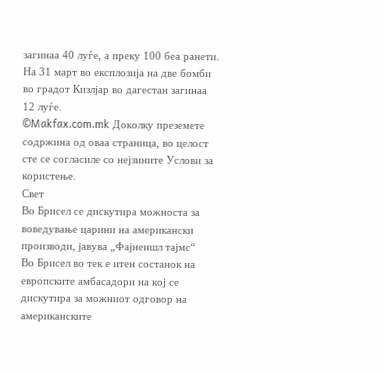загинаа 40 луѓе, а преку 100 беа ранети. На 31 март во експлозија на две бомби во градот Кизлјар во дагестан загинаа 12 луѓе.
©Makfax.com.mk Доколку преземете содржина од оваа страница, во целост сте се согласиле со нејзините Услови за користење.
Свет
Во Брисел се дискутира можноста за воведување царини на американски производи, јавува „Фајненшл тајмс“
Во Брисел во тек е итен состанок на европските амбасадори на кој се дискутира за можниот одговор на американските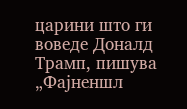царини што ги воведе Доналд Трамп, пишува „Фајненшл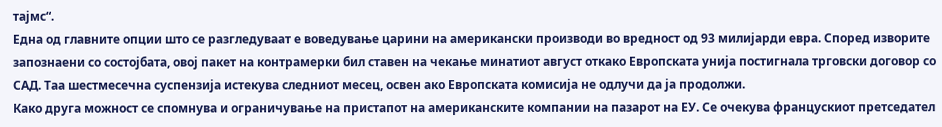тајмс“.
Една од главните опции што се разгледуваат е воведување царини на американски производи во вредност од 93 милијарди евра. Според изворите запознаени со состојбата, овој пакет на контрамерки бил ставен на чекање минатиот август откако Европската унија постигнала трговски договор со САД. Таа шестмесечна суспензија истекува следниот месец, освен ако Европската комисија не одлучи да ја продолжи.
Како друга можност се спомнува и ограничување на пристапот на американските компании на пазарот на ЕУ. Се очекува францускиот претседател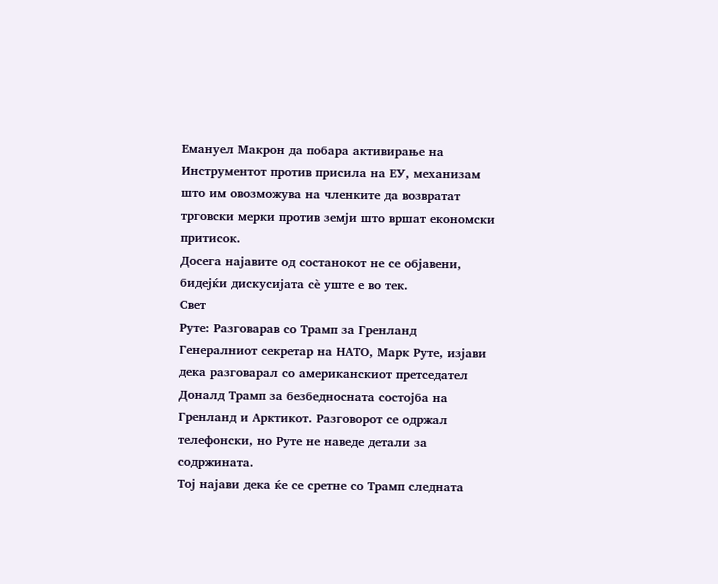Емануел Макрон да побара активирање на Инструментот против присила на ЕУ, механизам што им овозможува на членките да возвратат трговски мерки против земји што вршат економски притисок.
Досега најавите од состанокот не се објавени, бидејќи дискусијата сè уште е во тек.
Свет
Руте: Разговарав со Трамп за Гренланд
Генералниот секретар на НАТО, Марк Руте, изјави дека разговарал со американскиот претседател Доналд Трамп за безбедносната состојба на Гренланд и Арктикот. Разговорот се одржал телефонски, но Руте не наведе детали за содржината.
Тој најави дека ќе се сретне со Трамп следната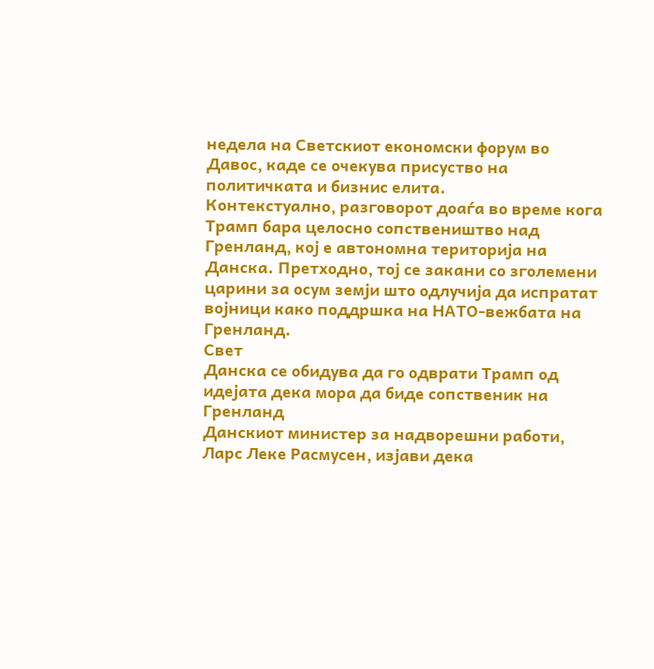недела на Светскиот економски форум во Давос, каде се очекува присуство на политичката и бизнис елита.
Контекстуално, разговорот доаѓа во време кога Трамп бара целосно сопствеништво над Гренланд, кој е автономна територија на Данска. Претходно, тој се закани со зголемени царини за осум земји што одлучија да испратат војници како поддршка на НАТО-вежбата на Гренланд.
Свет
Данска се обидува да го одврати Трамп од идејата дека мора да биде сопственик на Гренланд
Данскиот министер за надворешни работи, Ларс Леке Расмусен, изјави дека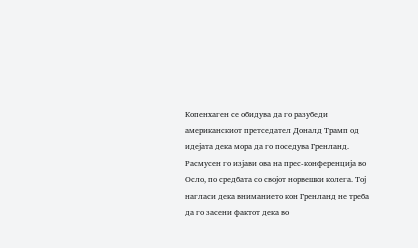Копенхаген се обидува да го разубеди американскиот претседател Доналд Трамп од идејата дека мора да го поседува Гренланд.
Расмусен го изјави ова на прес-конференција во Осло, по средбата со својот норвешки колега. Тој нагласи дека вниманието кон Гренланд не треба да го засени фактот дека во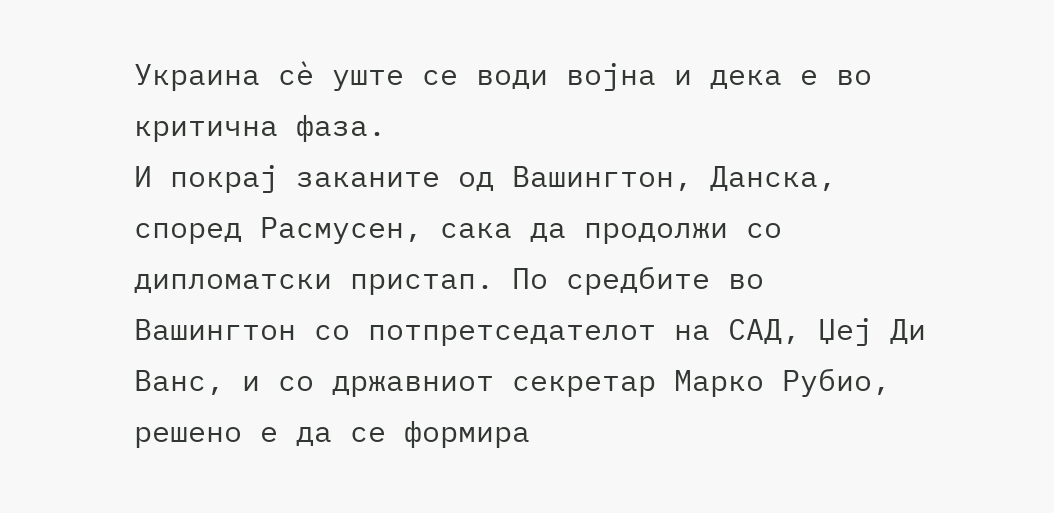Украина сè уште се води војна и дека е во критична фаза.
И покрај заканите од Вашингтон, Данска, според Расмусен, сака да продолжи со дипломатски пристап. По средбите во Вашингтон со потпретседателот на САД, Џеј Ди Ванс, и со државниот секретар Марко Рубио, решено е да се формира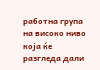работна група на високо ниво која ќе разгледа дали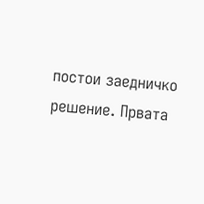постои заедничко решение. Првата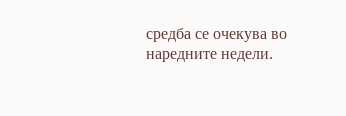средба се очекува во наредните недели.